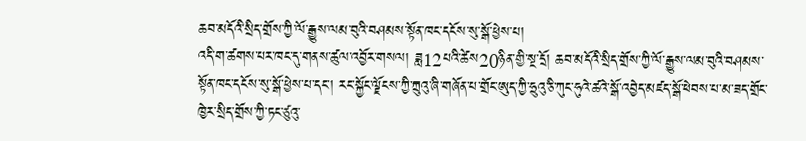ཆབ་མདོའི་སྲིད་གྲོས་ཀྱི་ལོ་རྒྱུས་ལམ་བུའི་བཤམས་སྟོན་ཁང་དངོས་སུ་སྒོ་ཕྱེས་པ།
འདི་ག་ཚགས་པར་ཁང་དུ་གནས་ཚུལ་འབྱོར་གསལ། ཟླ12པའི་ཚེས20ཉིན་གྱི་སྔ་དྲོ། ཆབ་མདོའི་སྲིད་གྲོས་ཀྱི་ལོ་རྒྱུས་ལམ་བུའི་བཤམས་སྟོན་ཁང་དངོས་སུ་སྒོ་ཕྱེས་པ་དང་། རང་སྐྱོང་ལྗོངས་ཀྱི་ཀྲུའུ་ཞི་གཞོན་པ་གྲོང་ཨུད་ཀྱི་ཧྲུའུ་ཅི་ཀུང་ཧུའེ་ཚའེ་སྒོ་འབྱེད་མཛད་སྒོ་ཕེབས་པ་མ་ཟད་གྲོང་ཁྱེར་སྲིད་གྲོས་ཀྱི་ཏང་ཙུའུ་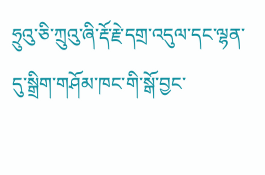ཧྲུའུ་ཅི་ཀྲུའུ་ཞི་རྡོ་རྗེ་དགྲ་འདུལ་དང་ལྷན་དུ་སྒྲིག་གཤོམ་ཁང་གི་སྒོ་བྱང་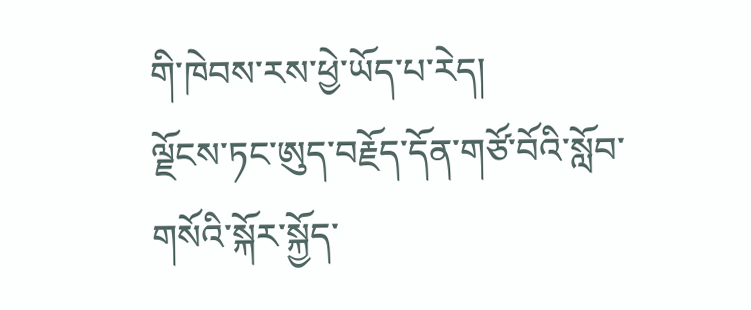གི་ཁེབས་རས་ཕྱེ་ཡོད་པ་རེད།
ལྗོངས་ཏང་ཨུད་བརྗོད་དོན་གཙོ་བོའི་སློབ་གསོའི་སྐོར་སྐྱོད་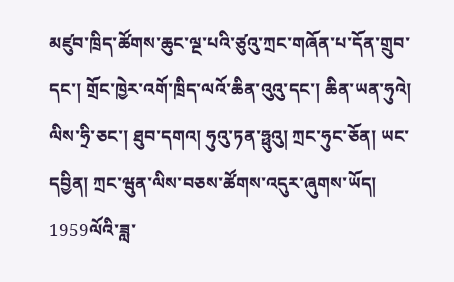མཛུབ་ཁྲིད་ཚོགས་ཆུང་ལྔ་པའི་ཙུའུ་ཀྲང་གཞོན་པ་དོན་གྲུབ་དང་། གྲོང་ཁྱེར་འགོ་ཁྲིད་ལའོ་ཆིན་འུའུ་དང་། ཆིན་ཡན་ཧུའེ། ལིས་ཧྲི་ཅང་། ཐུབ་དགའ། ཧུའུ་ཏན་ཧྥུའུ། ཀྲང་ཧུང་ཅོན། ཡང་དབྱིན། ཀྲང་ཝུན་ལིས་བཅས་ཚོགས་འདུར་ཞུགས་ཡོད།
1959ལོའི་ཟླ་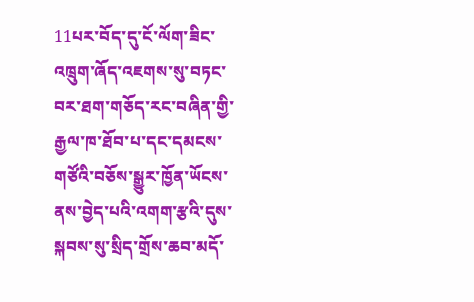11པར་བོད་དུ་ངོ་ལོག་ཟིང་འཁྲུག་ཞོད་འཇགས་སུ་བཏང་བར་ཐག་གཅོད་རང་བཞིན་གྱི་རྒྱལ་ཁ་ཐོབ་པ་དང་དམངས་གཙོའི་བཅོས་སྒྱུར་ཁྱོན་ཡོངས་ནས་བྱེད་པའི་འགག་རྩའི་དུས་སྐབས་སུ་སྲིད་གྲོས་ཆབ་མདོ་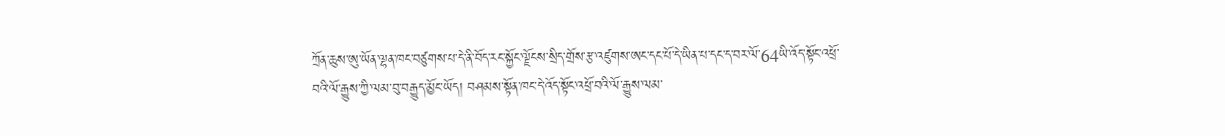ཀྲོན་ཆུས་ཨུ་ཡོན་ལྷན་ཁང་བཙུགས་པ་དེ་ནི་བོད་རང་སྐྱོང་ལྗོངས་སྲིད་གྲོས་རྩ་འཛུགས་ཨང་དང་པོ་དེ་ཡིན་པ་དང་ད་བར་ལོ་64ཡི་འོད་སྟོང་འཕྲོ་བའི་ལོ་རྒྱུས་ཀྱི་ལམ་བུ་བརྒྱུད་མྱོང་ཡོད། བཤམས་སྟོན་ཁང་དེ་འོད་སྟོང་འཕྲོ་བའི་ལོ་རྒྱུས་ལམ་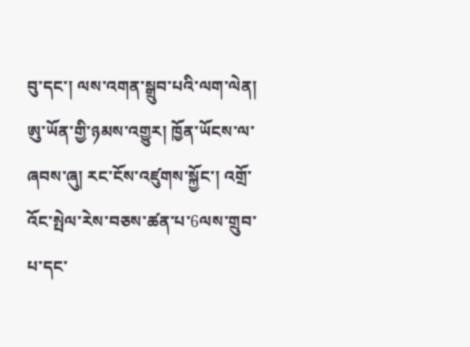བུ་དང་། ལས་འགན་སྒྲུབ་པའི་ལག་ལེན། ཨུ་ཡོན་གྱི་ཉམས་འགྱུར། ཁྱོན་ཡོངས་ལ་ཞབས་ཞུ། རང་ངོས་འཛུགས་སྐྱོང་། འགྲོ་འོང་སྤེལ་རེས་བཅས་ཚན་པ་6ལས་གྲུབ་པ་དང་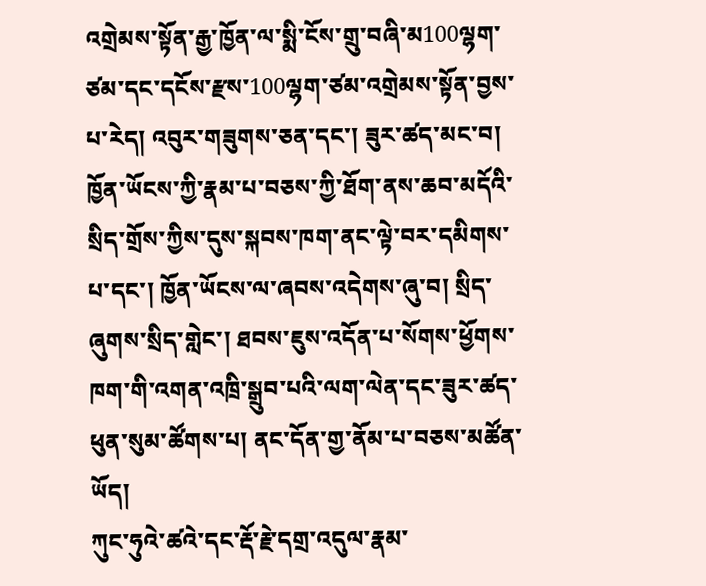འགྲེམས་སྟོན་རྒྱ་ཁྱོན་ལ་སྨི་ངོས་གྲུ་བཞི་མ100ལྷག་ཙམ་དང་དངོས་རྫས་100ལྷག་ཙམ་འགྲེམས་སྟོན་བྱས་པ་རེད། འབུར་གཟུགས་ཅན་དང་། ཟུར་ཚད་མང་བ། ཁྱོན་ཡོངས་ཀྱི་རྣམ་པ་བཅས་ཀྱི་ཐོག་ནས་ཆབ་མདོའི་སྲིད་གྲོས་ཀྱིས་དུས་སྐབས་ཁག་ནང་ལྟེ་བར་དམིགས་པ་དང་། ཁྱོན་ཡོངས་ལ་ཞབས་འདེགས་ཞུ་བ། སྲིད་ཞུགས་སྲིད་གླེང་། ཐབས་ཇུས་འདོན་པ་སོགས་ཕྱོགས་ཁག་གི་འགན་འཁྲི་སྒྲུབ་པའི་ལག་ལེན་དང་ཟུར་ཚད་ཕུན་སུམ་ཚོགས་པ། ནང་དོན་གྱ་ནོམ་པ་བཅས་མཚོན་ཡོད།
ཀུང་ཧུའེ་ཚའེ་དང་རྡོ་རྗེ་དགྲ་འདུལ་རྣམ་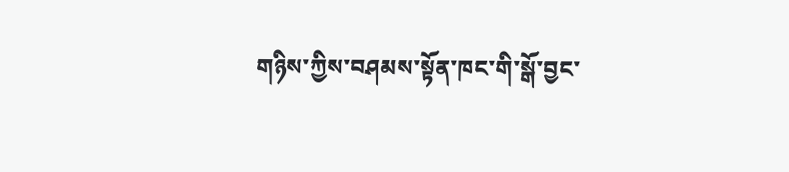གཉིས་ཀྱིས་བཤམས་སྟོན་ཁང་གི་སྒོ་བྱང་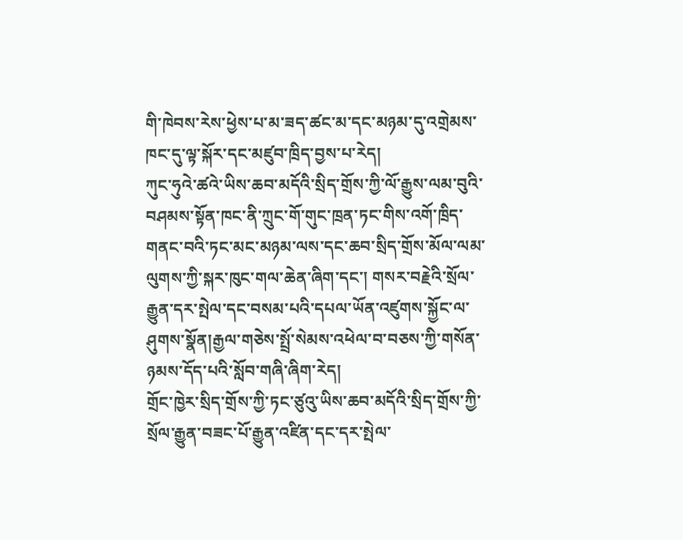གི་ཁེབས་རེས་ཕྱེས་པ་མ་ཟད་ཚང་མ་དང་མཉམ་དུ་འགྲེམས་ཁང་དུ་ལྟ་སྐོར་དང་མཛུབ་ཁྲིད་བྱས་པ་རེད།
ཀུང་ཧུའེ་ཚའེ་ཡིས་ཆབ་མདོའི་སྲིད་གྲོས་ཀྱི་ལོ་རྒྱུས་ལམ་བུའི་བཤམས་སྟོན་ཁང་ནི་ཀྲུང་གོ་གུང་ཁྲན་ཏང་གིས་འགོ་ཁྲིད་གནང་བའི་ཏང་མང་མཉམ་ལས་དང་ཆབ་སྲིད་གྲོས་མོལ་ལམ་ལུགས་ཀྱི་སྐར་ཁུང་གལ་ཆེན་ཞིག་དང་། གསར་བརྗེའི་སྲོལ་རྒྱུན་དར་སྤེལ་དང་བསམ་པའི་དཔལ་ཡོན་འཛུགས་སྐྱོང་ལ་ཤུགས་སྣོན།རྒྱལ་གཅེས་སྤྲོ་སེམས་འཕེལ་བ་བཅས་ཀྱི་གསོན་ཉམས་དོད་པའི་སློབ་གཞི་ཞིག་རེད།
གྲོང་ཁྱེར་སྲིད་གྲོས་ཀྱི་ཏང་ཙུའུ་ཡིས་ཆབ་མདོའི་སྲིད་གྲོས་ཀྱི་སྲོལ་རྒྱུན་བཟང་པོ་རྒྱུན་འཛིན་དང་དར་སྤེལ་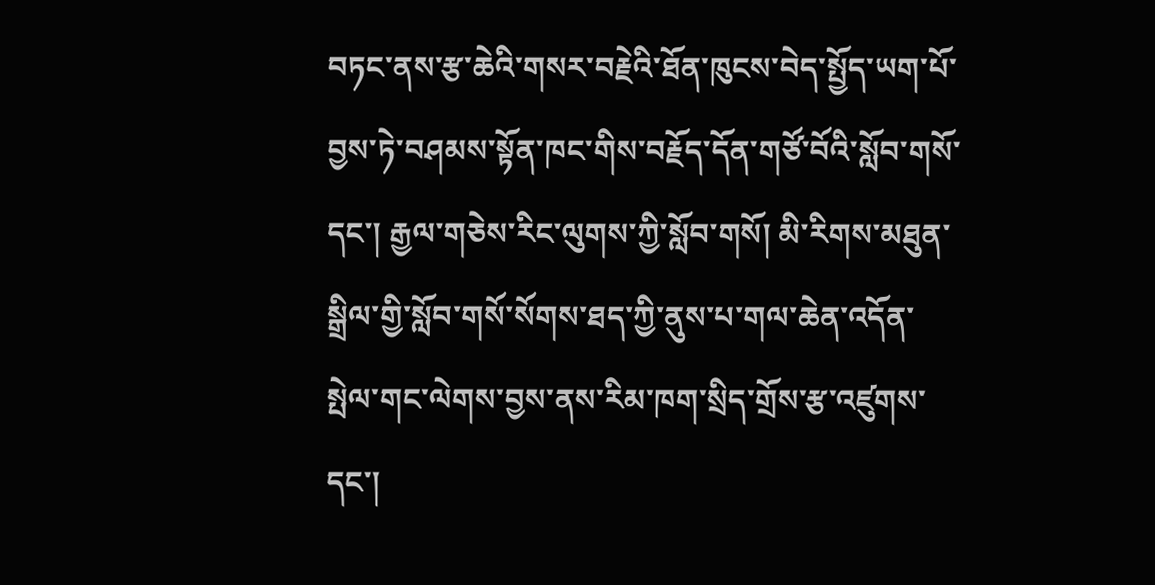བཏང་ནས་རྩ་ཆེའི་གསར་བརྗེའི་ཐོན་ཁུངས་བེད་སྤྱོད་ཡག་པོ་བྱས་ཏེ་བཤམས་སྟོན་ཁང་གིས་བརྗོད་དོན་གཙོ་བོའི་སློབ་གསོ་དང་། རྒྱལ་གཅེས་རིང་ལུགས་ཀྱི་སློབ་གསོ། མི་རིགས་མཐུན་སྒྲིལ་གྱི་སློབ་གསོ་སོགས་ཐད་ཀྱི་ནུས་པ་གལ་ཆེན་འདོན་སྤེལ་གང་ལེགས་བྱས་ནས་རིམ་ཁག་སྲིད་གྲོས་རྩ་འཛུགས་དང་།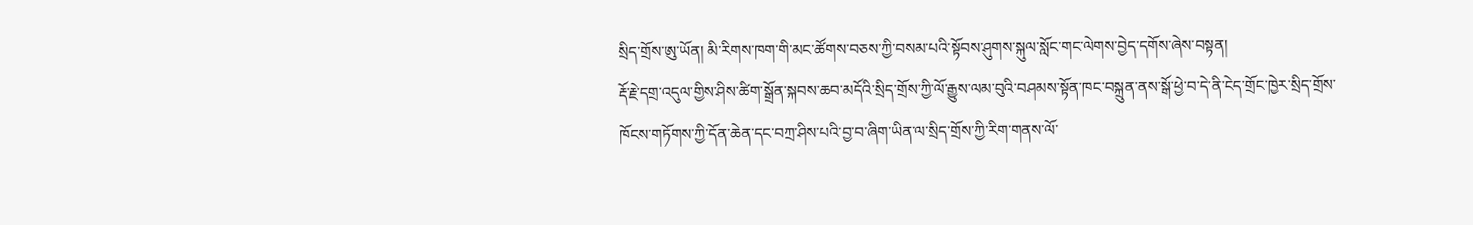སྲིད་གྲོས་ཨུ་ཡོན། མི་རིགས་ཁག་གི་མང་ཚོགས་བཅས་ཀྱི་བསམ་པའི་སྟོབས་ཤུགས་སྐུལ་སློང་གང་ལེགས་བྱེད་དགོས་ཞེས་བསྟན།
རྡོ་རྗེ་དགྲ་འདུལ་གྱིས་ཤིས་ཚིག་སྒྲོན་སྐབས་ཆབ་མདོའི་སྲིད་གྲོས་ཀྱི་ལོ་རྒྱུས་ལམ་བུའི་བཤམས་སྟོན་ཁང་བསྐྲུན་ནས་སྒོ་ཕྱེ་བ་དེ་ནི་ངེད་གྲོང་ཁྱེར་སྲིད་གྲོས་ཁོངས་གཏོགས་ཀྱི་དོན་ཆེན་དང་བཀྲ་ཤིས་པའི་བྱ་བ་ཞིག་ཡིན་ལ་སྲིད་གྲོས་ཀྱི་རིག་གནས་ལོ་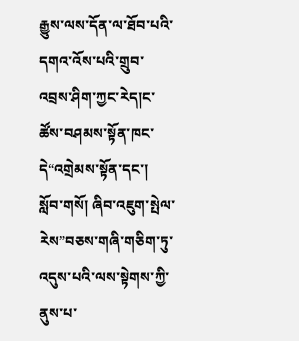རྒྱུས་ལས་དོན་ལ་ཐོབ་པའི་དགའ་འོས་པའི་གྲུབ་འབྲས་ཤིག་ཀྱང་རེད།ང་ཚོས་བཤམས་སྟོན་ཁང་དེ“འགྲེམས་སྟོན་དང་། སློབ་གསོ། ཞིབ་འཇུག་སྤེལ་རེས”བཅས་གཞི་གཅིག་ཏུ་འདུས་པའི་ལས་སྟེགས་ཀྱི་ནུས་པ་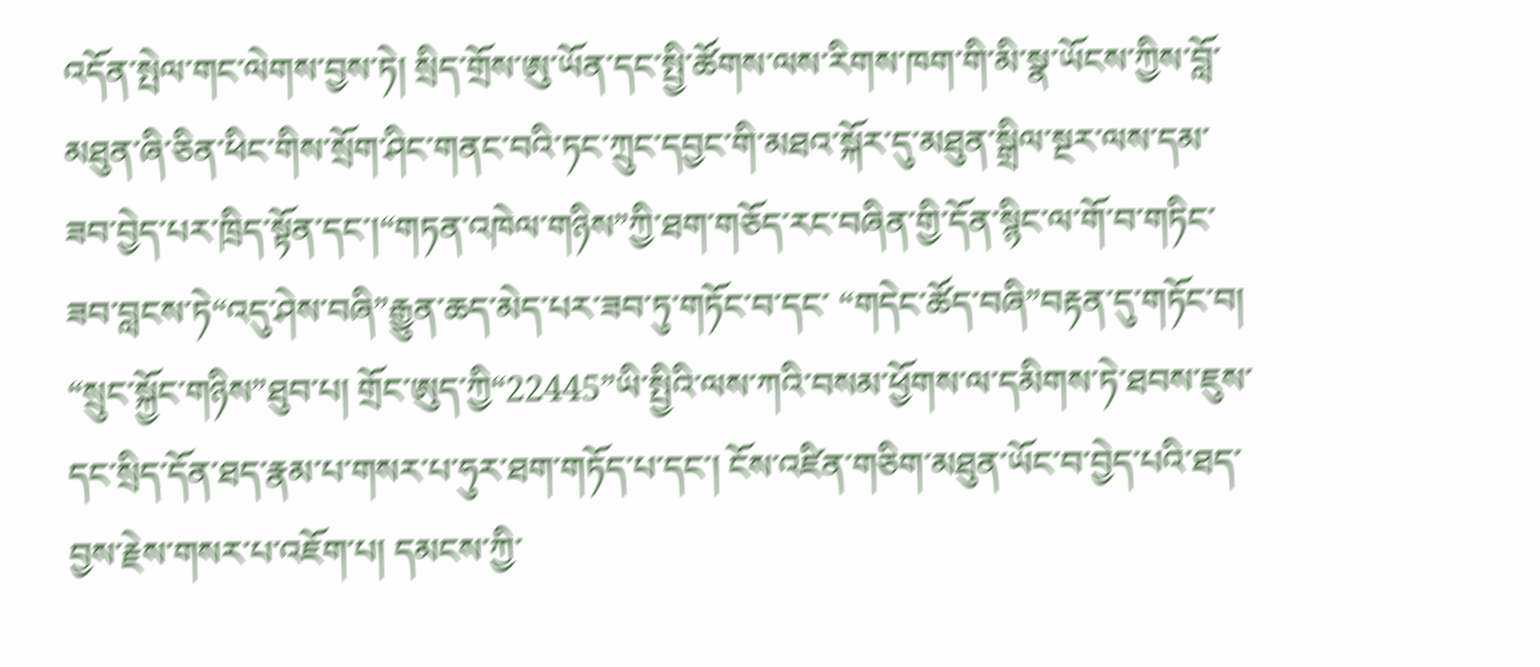འདོན་སྤེལ་གང་ལེགས་བྱས་ཏེ། སྲིད་གྲོས་ཨུ་ཡོན་དང་སྤྱི་ཚོགས་ལས་རིགས་ཁག་གི་མི་སྣ་ཡོངས་ཀྱིས་བློ་མཐུན་ཞི་ཅིན་ཕིང་གིས་སྲོག་ཤིང་གནང་བའི་ཏང་ཀྲུང་དབྱང་གི་མཐའ་སྐོར་དུ་མཐུན་སྒྲིལ་སྔར་ལས་དམ་ཟབ་བྱེད་པར་ཁྲིད་སྟོན་དང་།“གཏན་འཁེལ་གཉིས”ཀྱི་ཐག་གཅོད་རང་བཞིན་གྱི་དོན་སྙིང་ལ་གོ་བ་གཏིང་ཟབ་བླངས་ཏེ“འདུ་ཤེས་བཞི”རྒྱུན་ཆད་མེད་པར་ཟབ་ཏུ་གཏོང་བ་དང་ “གདེང་ཚོད་བཞི”བརྟན་དུ་གཏོང་བ། “སྲུང་སྐྱོང་གཉིས”ཐུབ་པ། གྲོང་ཨུད་ཀྱི“22445”ཡི་སྤྱིའི་ལས་ཀའི་བསམ་ཕྱོགས་ལ་དམིགས་ཏེ་ཐབས་ཇུས་དང་སྲིད་དོན་ཐད་རྣམ་པ་གསར་པ་ཧུར་ཐག་གཏོད་པ་དང་། ངོས་འཛིན་གཅིག་མཐུན་ཡོང་བ་བྱེད་པའི་ཐད་བྱས་རྗེས་གསར་པ་འཇོག་པ། དམངས་ཀྱི་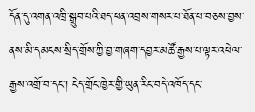དོན་དུ་འགན་འཁྲི་སྒྲུབ་པའི་ཐད་ཕན་འབྲས་གསར་པ་ཐོན་པ་བཅས་བྱས་ནས་མི་དམངས་སྲིད་གྲོས་ཀྱི་བྱ་གཞག་དབྱར་མཚོ་རྒྱས་པ་ལྟར་འཕེལ་རྒྱས་འགྲོ་བ་དང་། ངེད་གྲོང་ཁྱེར་གྱི་ཡུན་རིང་བདེ་འཁོད་དང་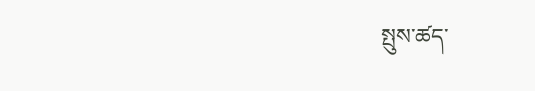སྤུས་ཚད་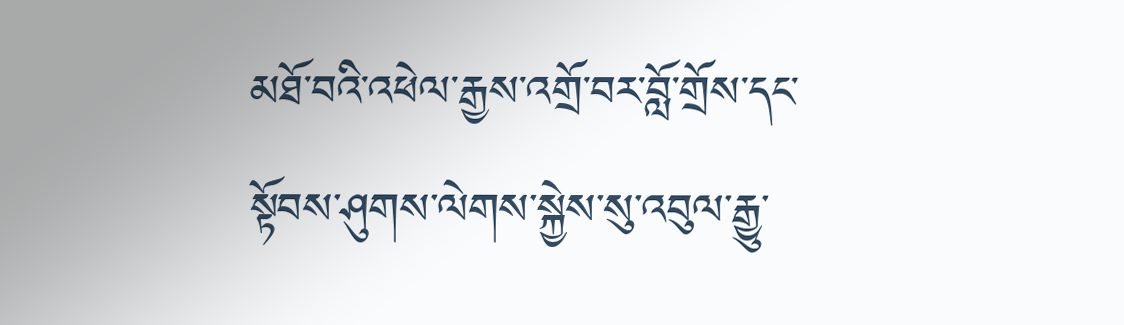མཐོ་བའི་འཕེལ་རྒྱས་འགྲོ་བར་བློ་གྲོས་དང་སྟོབས་ཤུགས་ལེགས་སྐྱེས་སུ་འབུལ་རྒྱུ་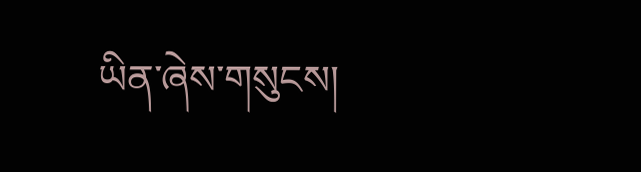ཡིན་ཞེས་གསུངས།